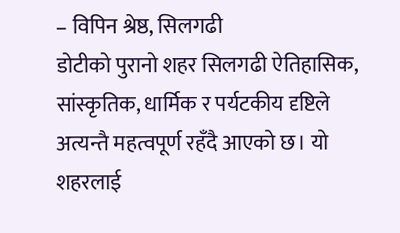– विपिन श्रेष्ठ, सिलगढी
डोटीको पुरानो शहर सिलगढी ऐतिहासिक, सांस्कृतिक, धार्मिक र पर्यटकीय दृष्टिले अत्यन्तै महत्वपूर्ण रहँदै आएको छ। यो शहरलाई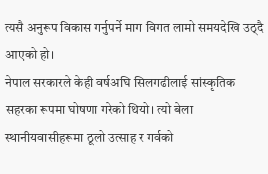त्यसै अनुरूप विकास गर्नुपर्ने माग विगत लामो समयदेखि उठ्दै आएको हो।
नेपाल सरकारले केही वर्षअघि सिलगढीलाई सांस्कृतिक सहरका रूपमा घोषणा गरेको थियो। त्यो बेला स्थानीयवासीहरूमा ठूलो उत्साह र गर्वको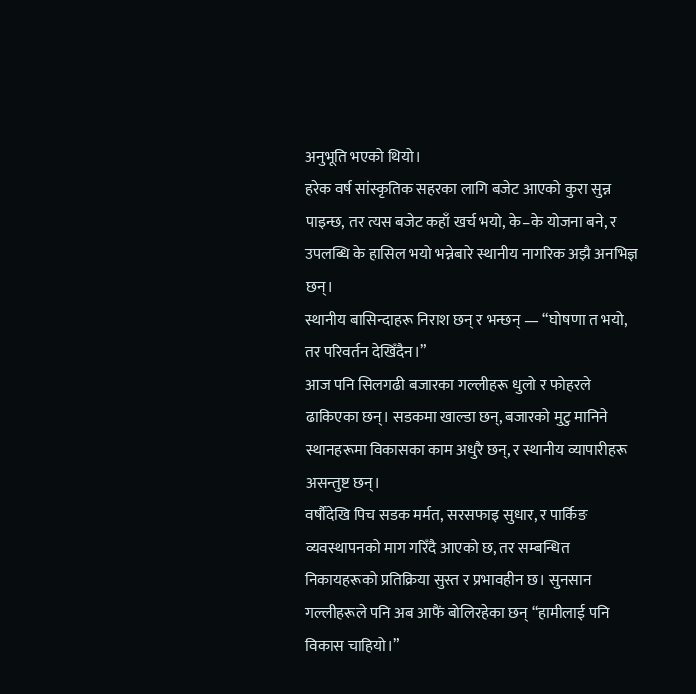अनुभूति भएको थियो।
हरेक वर्ष सांस्कृतिक सहरका लागि बजेट आएको कुरा सुन्न पाइन्छ, तर त्यस बजेट कहाँ खर्च भयो, के–के योजना बने, र उपलब्धि के हासिल भयो भन्नेबारे स्थानीय नागरिक अझै अनभिज्ञ छन्।
स्थानीय बासिन्दाहरू निराश छन् र भन्छन् — “घोषणा त भयो, तर परिवर्तन देखिँदैन।”
आज पनि सिलगढी बजारका गल्लीहरू धुलो र फोहरले ढाकिएका छन्। सडकमा खाल्डा छन्, बजारको मुटु मानिने स्थानहरूमा विकासका काम अधुरै छन्, र स्थानीय व्यापारीहरू असन्तुष्ट छन्।
वर्षौँदेखि पिच सडक मर्मत, सरसफाइ सुधार, र पार्किङ व्यवस्थापनको माग गरिँदै आएको छ, तर सम्बन्धित निकायहरूको प्रतिक्रिया सुस्त र प्रभावहीन छ। सुनसान गल्लीहरूले पनि अब आफैं बोलिरहेका छन् “हामीलाई पनि विकास चाहियो।”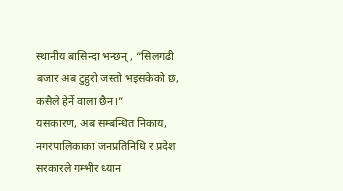स्थानीय बासिन्दा भन्छन् , “सिलगढी बजार अब टुहुरो जस्तो भइसकेको छ, कसैले हेर्ने वाला छैन।”
यसकारण, अब सम्बन्धित निकाय, नगरपालिकाका जनप्रतिनिधि र प्रदेश सरकारले गम्भीर ध्यान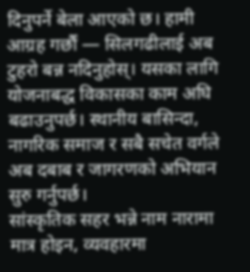दिनुपर्ने बेला आएको छ। हामी आग्रह गर्छौं — सिलगढीलाई अब टुहरो बन्न नदिनुहोस्। यसका लागि योजनाबद्ध विकासका काम अघि बढाउनुपर्छ। स्थानीय बासिन्दा, नागरिक समाज र सबै सचेत वर्गले अब दबाब र जागरणको अभियान सुरु गर्नुपर्छ।
सांस्कृतिक सहर भन्ने नाम नारामा मात्र होइन, व्यवहारमा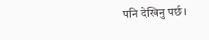पनि देखिनु पर्छ।